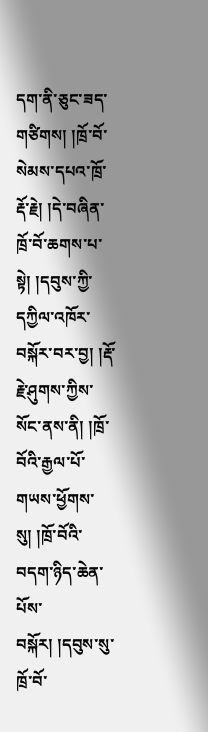དག་ནི་ཅུང་ཟད་གཙིགས། །ཁྲོ་བོ་སེམས་དཔའ་ཁྲོ་རྡོ་རྗེ། །དེ་བཞིན་ཁྲོ་བོ་ཆགས་པ་སྟེ། །དབུས་ཀྱི་དཀྱིལ་འཁོར་བསྐོར་བར་བྱ། །རྡོ་རྗེ་ཤུགས་ཀྱིས་སོང་ནས་ནི། །ཁྲོ་བོའི་རྒྱལ་པོ་གཡས་ཕྱོགས་སུ། །ཁྲོ་བོའི་བདག་ཉིད་ཆེན་པོས་བསྐོར། །དབུས་སུ་ཁྲོ་བོ་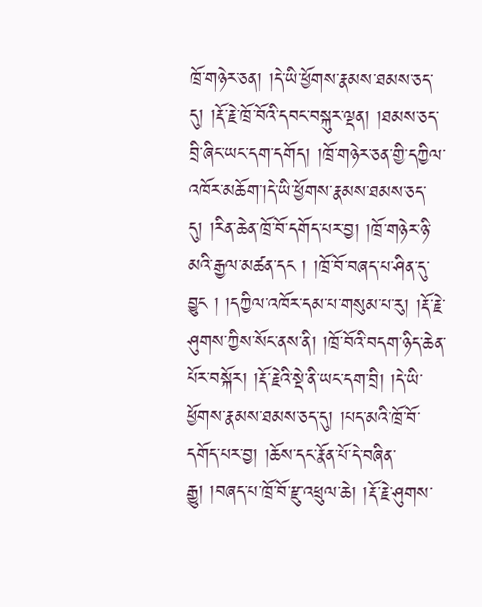ཁྲོ་གཉེར་ཅན། །དེ་ཡི་ཕྱོགས་རྣམས་ཐམས་ཅད་དུ། །རྡོ་རྗེ་ཁྲོ་བོའི་དབང་བསྐུར་ལྡན། །ཐམས་ཅད་བྲི་ཞིང་ཡང་དག་དགོད། །ཁྲོ་གཉེར་ཅན་གྱི་དཀྱིལ་འཁོར་མཆོག་།དེ་ཡི་ཕྱོགས་རྣམས་ཐམས་ཅད་དུ། །རིན་ཆེན་ཁྲོ་བོ་དགོད་པར་བྱ། །ཁྲོ་གཉེར་ཉི་མའི་རྒྱལ་མཚན་དང ། །ཁྲོ་བོ་བཞད་པ་ཤིན་དུ་བྱུང ། །དཀྱིལ་འཁོར་དམ་པ་གསུམ་པ་རུ། །རྡོ་རྗེ་ཤུགས་ཀྱིས་སོང་ནས་ནི། །ཁྲོ་བོའི་བདག་ཉིད་ཆེན་པོར་བསྐོར། །རྡོ་རྗེའི་སྡེ་ནི་ཡང་དག་བྲི། །དེ་ཡི་ཕྱོགས་རྣམས་ཐམས་ཅད་དུ། །པད་མའི་ཁྲོ་བོ་དགོད་པར་བྱ། །ཆོས་དང་རྣོན་པོ་དེ་བཞིན་རྒྱུ། །བཞད་པ་ཁྲོ་བོ་རྫུ་འཕྲུལ་ཆེ། །རྡོ་རྗེ་ཤུགས་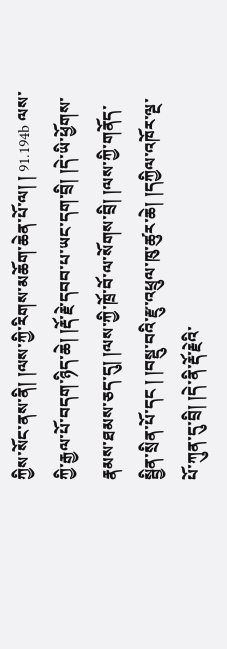ཀྱིས་སོང་ནས་ནི། །ལས་ཀྱི་རིགས་མཆོག་ཆེན་པོ་ལ། ། 91.194b ལས་ཀྱི་རྒྱལ་པོ་བདག་ཉིད་ཆེ། །རྡོ་རྗེ་དབབ་པ་ཡང་དག་བྲི། །དེ་ཡི་ཕྱོགས་རྣམས་ཐམས་ཅད་དུ། །ལས་ཀྱི་ཁྲོ་བོ་ལ་སོགས་བྲི། །ལས་ཀྱི་གནོད་སྦྱིན་སྲིན་པོ་དང ། །བསྡུ་བའི་རྫུ་འཕྲུལ་ཁུ་ཚུར་ཆེ། །དཀྱིལ་འཁོར་ལྔ་པོ་ཀུན་དུ་བྲི། །དེ་ནི་རྡོ་རྗེའི་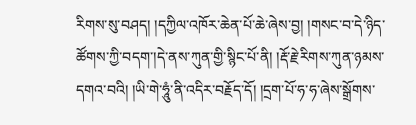རིགས་སུ་བཤད། །དཀྱིལ་འཁོར་ཆེན་པོ་ཆེ་ཞེས་བྱ། །གསང་བ་དེ་ཉིད་ཚོགས་ཀྱི་བདག་།དེ་ནས་ཀུན་གྱི་སྙིང་པོ་ནི། །རྡོ་རྗེ་རིགས་ཀུན་ཉམས་དགའ་བའི། །ཡི་གེ་ཧཱུཾ་ནི་འདིར་བརྗོད་དོ། །དྲག་པོ་ཧ་ཧ་ཞེས་སྒྲོགས་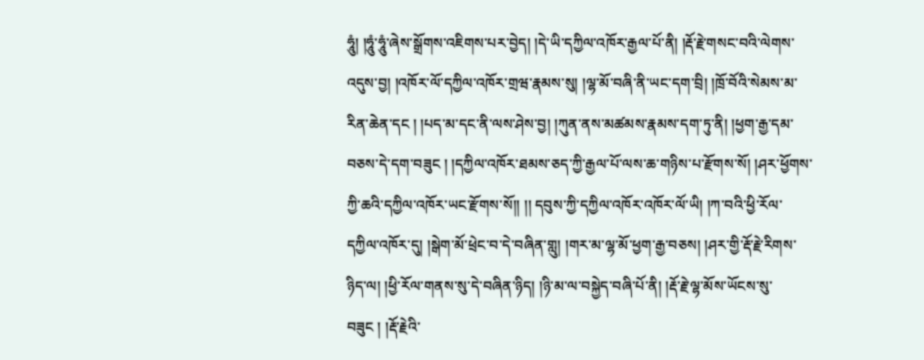ཧཱུཾ། །ཧཱུཾ་ཧཱུཾ་ཞེས་སྒྲོགས་འཇིགས་པར་བྱེད། །དེ་ཡི་དཀྱིལ་འཁོར་རྒྱལ་པོ་ནི། །རྡོ་རྗེ་གསང་བའི་ལེགས་འདུས་བྱ། །འཁོར་ལོ་དཀྱིལ་འཁོར་གྲཝ་རྣམས་སུ། །ལྷ་མོ་བཞི་ནི་ཡང་དག་བྲི། །ཁྲོ་བོའི་སེམས་མ་རིན་ཆེན་དང ། །པད་མ་དང་ནི་ལས་ཤེས་བྱ། །ཀུན་ནས་མཚམས་རྣམས་དག་ཏུ་ནི། །ཕྱག་རྒྱ་དམ་བཅས་དེ་དག་བཟུང ། །དཀྱིལ་འཁོར་ཐམས་ཅད་ཀྱི་རྒྱལ་པོ་ལས་ཆ་གཉིས་པ་རྫོགས་སོ། །ཤར་ཕྱོགས་ཀྱི་ཆའི་དཀྱིལ་འཁོར་ཡང་རྫོགས་སོ།། །། དབུས་ཀྱི་དཀྱིལ་འཁོར་འཁོར་ལོ་ཡི། །ཀ་བའི་ཕྱི་རོལ་དཀྱིལ་འཁོར་དུ། །སྒེག་མོ་ཕྲེང་བ་དེ་བཞིན་གླུ། །གར་མ་ལྷ་མོ་ཕྱག་རྒྱ་བཅས། །ཤར་གྱི་རྡོ་རྗེ་རིགས་ཉིད་ལ། །ཕྱི་རོལ་གནས་སུ་དེ་བཞིན་ཉིད། །ཉི་མ་ལ་བསྐྱེད་བཞི་པོ་ནི། །རྡོ་རྗེ་ལྷ་མོས་ཡོངས་སུ་བཟུང ། །རྡོ་རྗེའི་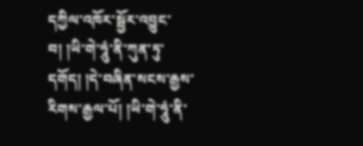དཀྱིལ་འཁོར་སྦྱོར་འབྱུང་བ། །ཡི་གེ་ཧཱུཾ་ནི་ཀུན་ཏུ་དགོད། །དེ་བཞིན་སངས་རྒྱས་རིགས་རྒྱལ་པོ། །ཡི་གེ་ཧཱུཾ་ནི་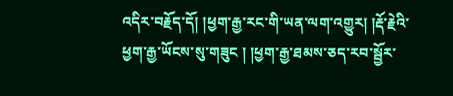འདིར་བརྗོད་དོ། །ཕྱག་རྒྱ་རང་གི་ཡན་ལག་འགྱུར། །རྡོ་རྗེའི་ཕྱག་རྒྱ་ཡོངས་སུ་གཟུང ། །ཕྱག་རྒྱ་ཐམས་ཅད་རབ་སྦྱོར་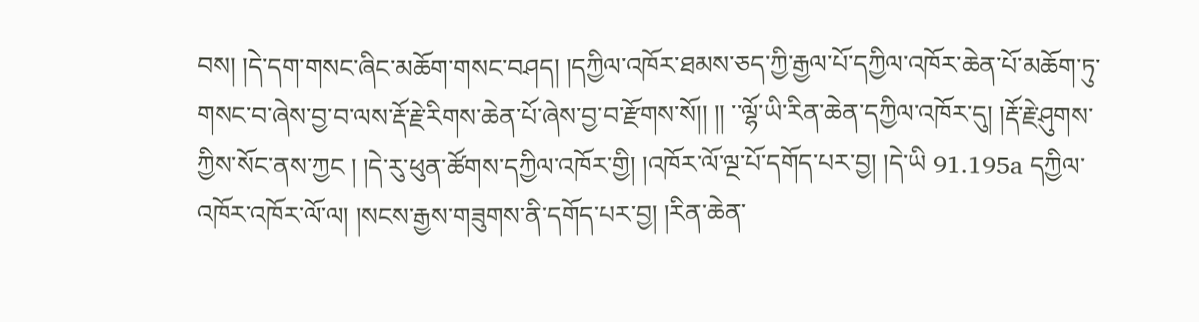བས། །དེ་དག་གསང་ཞིང་མཆོག་གསང་བཤད། །དཀྱིལ་འཁོར་ཐམས་ཅད་ཀྱི་རྒྱལ་པོ་དཀྱིལ་འཁོར་ཆེན་པོ་མཆོག་ཏུ་གསང་བ་ཞེས་བྱ་བ་ལས་རྡོ་རྗེ་རིགས་ཆེན་པོ་ཞེས་བྱ་བ་རྫོགས་སོ།། །། ་་ལྷོ་ཡི་རིན་ཆེན་དཀྱིལ་འཁོར་དུ། །རྡོ་རྗེ་ཤུགས་ཀྱིས་སོང་ནས་ཀྱང ། །དེ་རུ་ཕུན་ཚོགས་དཀྱིལ་འཁོར་གྱི། །འཁོར་ལོ་ལྔ་པོ་དགོད་པར་བྱ། །དེ་ཡི 91.195a དཀྱིལ་འཁོར་འཁོར་ལོ་ལ། །སངས་རྒྱས་གཟུགས་ནི་དགོད་པར་བྱ། །རིན་ཆེན་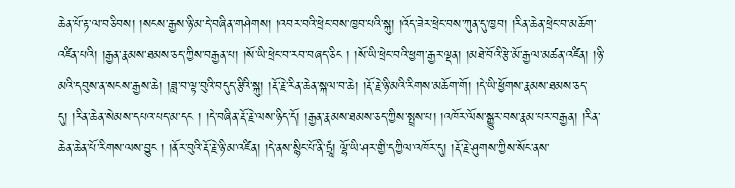ཆེན་པོ་རྟ་ལ་བཅིབས། །སངས་རྒྱས་ཉི་མ་དེ་བཞིན་གཤེགས། །འབར་བའི་ཕྲེང་བས་ཁྱབ་པའི་སྐུ། །འོད་ཟེར་ཕྲེང་བས་ཀུན་དུ་ཁྱབ། །རིན་ཆེན་ཕྲེང་བ་མཆོག་འཛིན་པའི། །རྒྱན་རྣམས་ཐམས་ཅད་ཀྱིས་བརྒྱན་པ། །སོ་ཡི་ཕྲེང་བ་རབ་བཞད་ཅིང ། །སོ་ཡི་ཕྲེང་བའི་ཕྱག་རྒྱར་ལྡན། །མཐེ་བོའི་རྩེ་མོ་རྒྱལ་མཚན་འཛིན། །ཉི་མའི་དབུས་ན་སངས་རྒྱས་ཆེ། །ཟླ་བ་ལྟ་བུའི་བདུད་རྩིའི་སྐུ། །རྡོ་རྗེ་རིན་ཆེན་སྐལ་བ་ཆེ། །རྡོ་རྗེ་ཉི་མའི་རིགས་མཆོག་གོ། །དེ་ཡི་ཕྱོགས་རྣམས་ཐམས་ཅད་དུ། །རིན་ཆེན་སེམས་དཔའ་པད་མ་དང ། །དེ་བཞིན་རྡོ་རྗེ་ལས་ཉིད་དོ། །རྒྱན་རྣམས་ཐམས་ཅད་ཀྱིས་སྤྲས་པ། །འཁོར་ལོས་སྒྱུར་བས་རྣམ་པར་བརྒྱན། །རིན་ཆེན་ཆེན་པོ་རིགས་ལས་བྱུང ། །ནོར་བུའི་རྡོ་རྗེ་ཉི་མ་འཛིན། །དེ་ནས་སྙིང་པོ་ནི་ཏྲཱཾ། ལྷོ་ཡི་ཤར་གྱི་དཀྱིལ་འཁོར་དུ། །རྡོ་རྗེ་ཤུགས་ཀྱིས་སོང་ནས་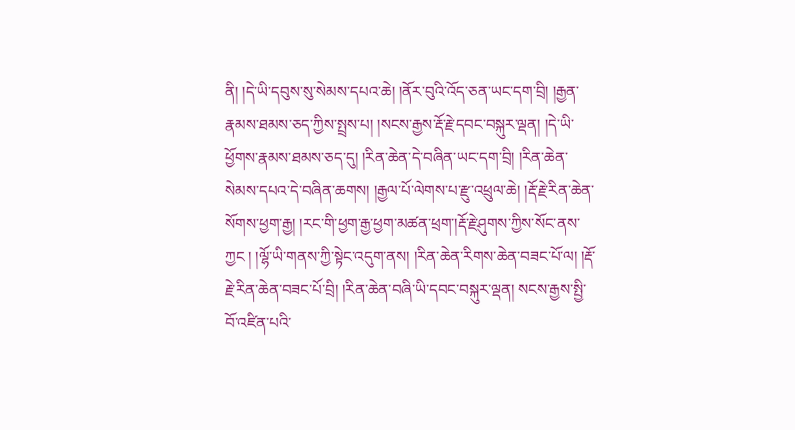ནི། །དེ་ཡི་དབུས་སུ་སེམས་དཔའ་ཆེ། །ནོར་བུའི་འོད་ཅན་ཡང་དག་བྲི། །རྒྱན་རྣམས་ཐམས་ཅད་ཀྱིས་སྤྲས་པ། །སངས་རྒྱས་རྡོ་རྗེ་དབང་བསྐུར་ལྡན། །དེ་ཡི་ཕྱོགས་རྣམས་ཐམས་ཅད་དུ། །རིན་ཆེན་དེ་བཞིན་ཡང་དག་བྲི། །རིན་ཆེན་སེམས་དཔའ་དེ་བཞིན་ཆགས། །རྒྱལ་པོ་ལེགས་པ་རྫུ་འཕྲུལ་ཆེ། །རྡོ་རྗེ་རིན་ཆེན་སོགས་ཕྱག་རྒྱ། །རང་གི་ཕྱག་རྒྱ་ཕྱག་མཚན་ཕྲག་།རྡོ་རྗེ་ཤུགས་ཀྱིས་སོང་ནས་ཀྱང ། །ལྷོ་ཡི་གནས་ཀྱི་སྟེང་འདུག་ནས། །རིན་ཆེན་རིགས་ཆེན་བཟང་པོ་ལ། །རྡོ་རྗེ་རིན་ཆེན་བཟང་པོ་བྲི། །རིན་ཆེན་བཞི་ཡི་དབང་བསྐུར་ལྡན། སངས་རྒྱས་སྤྱི་བོ་འཛིན་པའི་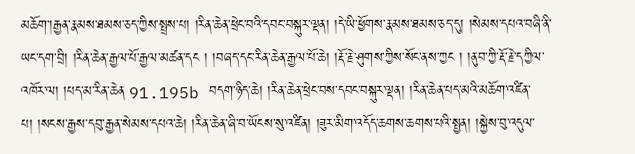མཆོག་།རྒྱན་རྣམས་ཐམས་ཅད་ཀྱིས་སྤྲས་པ། །རིན་ཆེན་ཕྲེང་བའི་དབང་བསྐུར་ལྡན། །དེ་ཡི་ཕྱོགས་རྣམས་ཐམས་ཅད་དུ། །སེམས་དཔའ་བཞི་ནི་ཡང་དག་བྲི། །རིན་ཆེན་རྒྱལ་པོ་རྒྱལ་མཚན་དང ། །བཞད་དང་རིན་ཆེན་རྒྱལ་པོ་ཆེ། །རྡོ་རྗེ་ཤུགས་ཀྱིས་སོང་ནས་ཀྱང ། །ནུབ་ཀྱི་རྡོ་རྗེ་དཀྱིལ་འཁོར་ལ། །པད་མ་རིན་ཆེན 91.195b བདག་ཉིད་ཆེ། །རིན་ཆེན་ཕྲེང་བས་དབང་བསྐུར་ལྡན། །རིན་ཆེན་པད་མའི་མཆོག་འཛིན་པ། །སངས་རྒྱས་དབུ་རྒྱན་སེམས་དཔའ་ཆེ། །རིན་ཆེན་ཞི་བ་ཡོངས་སུ་འཛིན། །ཟུར་མིག་འདོད་ཆགས་ཆགས་པའི་སྤྱན། །སྐྱེས་བུ་འདུལ་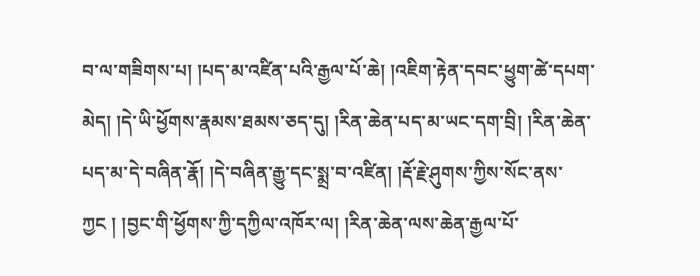བ་ལ་གཟིགས་པ། །པད་མ་འཛིན་པའི་རྒྱལ་པོ་ཆེ། །འཇིག་རྟེན་དབང་ཕྱུག་ཚེ་དཔག་མེད། །དེ་ཡི་ཕྱོགས་རྣམས་ཐམས་ཅད་དུ། །རིན་ཆེན་པད་མ་ཡང་དག་བྲི། །རིན་ཆེན་པད་མ་དེ་བཞིན་རྣོ། །དེ་བཞིན་རྒྱུ་དང་སྨྲ་བ་འཛིན། །རྡོ་རྗེ་ཤུགས་ཀྱིས་སོང་ནས་ཀྱང ། །བྱང་གི་ཕྱོགས་ཀྱི་དཀྱིལ་འཁོར་ལ། །རིན་ཆེན་ལས་ཆེན་རྒྱལ་པོ་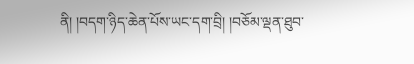ནི། །བདག་ཉིད་ཆེན་པོས་ཡང་དག་བྲི། །བཅོམ་ལྡན་ཐུབ་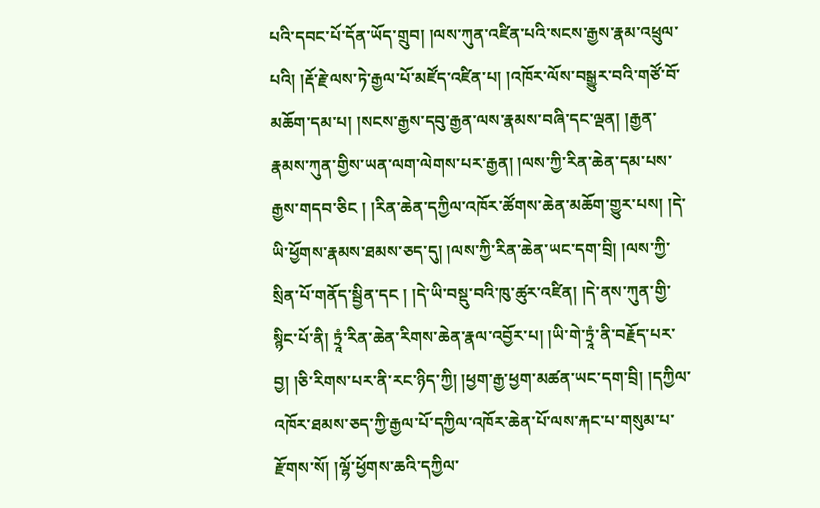པའི་དབང་པོ་དོན་ཡོད་གྲུབ། །ལས་ཀུན་འཛིན་པའི་སངས་རྒྱས་རྣམ་འཕྲུལ་པའི། །རྡོ་རྗེ་ལས་ཏེ་རྒྱལ་པོ་མཛོད་འཛིན་པ། །འཁོར་ལོས་བསྒྱུར་བའི་གཙོ་བོ་མཆོག་དམ་པ། །སངས་རྒྱས་དབུ་རྒྱན་ལས་རྣམས་བཞི་དང་ལྡན། །རྒྱན་རྣམས་ཀུན་གྱིས་ཡན་ལག་ལེགས་པར་རྒྱན། །ལས་ཀྱི་རིན་ཆེན་དམ་པས་རྒྱས་གདབ་ཅིང ། །རིན་ཆེན་དཀྱིལ་འཁོར་ཚོགས་ཆེན་མཆོག་གྱུར་པས། །དེ་ཡི་ཕྱོགས་རྣམས་ཐམས་ཅད་དུ། །ལས་ཀྱི་རིན་ཆེན་ཡང་དག་བྲི། །ལས་ཀྱི་སྲིན་པོ་གནོད་སྦྱིན་དང ། །དེ་ཡི་བསྡུ་བའི་ཁུ་ཚུར་འཛིན། །དེ་ནས་ཀུན་གྱི་སྙིང་པོ་ནི། ཏྲཱཾ་རིན་ཆེན་རིགས་ཆེན་རྣལ་འབྱོར་པ། །ཡི་གེ་ཏྲཱཾ་ནི་བརྗོད་པར་བྱ། །ཅི་རིགས་པར་ནི་རང་ཉིད་ཀྱི། །ཕྱག་རྒྱ་ཕྱག་མཚན་ཡང་དག་བྲི། །དཀྱིལ་འཁོར་ཐམས་ཅད་ཀྱི་རྒྱལ་པོ་དཀྱིལ་འཁོར་ཆེན་པོ་ལས་རྐང་པ་གསུམ་པ་རྫོགས་སོ། །ལྷོ་ཕྱོགས་ཆའི་དཀྱིལ་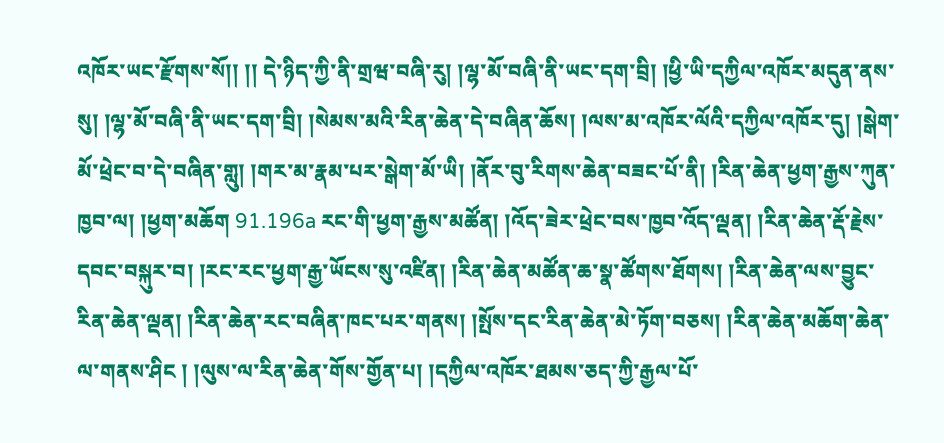འཁོར་ཡང་རྫོགས་སོ།། །། དེ་ཉིད་ཀྱི་ནི་གྲཝ་བཞི་རུ། །ལྷ་མོ་བཞི་ནི་ཡང་དག་བྲི། །ཕྱི་ཡི་དཀྱིལ་འཁོར་མདུན་ནས་སུ། །ལྷ་མོ་བཞི་ནི་ཡང་དག་བྲི། །སེམས་མའི་རིན་ཆེན་དེ་བཞིན་ཆོས། །ལས་མ་འཁོར་ལོའི་དཀྱིལ་འཁོར་དུ། །སྒེག་མོ་ཕྲེང་བ་དེ་བཞིན་གླུ། །གར་མ་རྣམ་པར་སྒེག་མོ་ཡི། །ནོར་བུ་རིགས་ཆེན་བཟང་པོ་ནི། །རིན་ཆེན་ཕྱག་རྒྱས་ཀུན་ཁྱབ་ལ། །ཕྱག་མཆོག 91.196a རང་གི་ཕྱག་རྒྱས་མཚོན། །འོད་ཟེར་ཕྲེང་བས་ཁྱབ་འོད་ལྡན། །རིན་ཆེན་རྡོ་རྗེས་དབང་བསྐུར་བ། །རང་རང་ཕྱག་རྒྱ་ཡོངས་སུ་འཛིན། །རིན་ཆེན་མཚོན་ཆ་སྣ་ཚོགས་ཐོགས། །རིན་ཆེན་ལས་བྱུང་རིན་ཆེན་ལྡན། །རིན་ཆེན་རང་བཞིན་ཁང་པར་གནས། །སྤོས་དང་རིན་ཆེན་མེ་ཏོག་བཅས། །རིན་ཆེན་མཆོག་ཆེན་ལ་གནས་ཤིང ། །ལུས་ལ་རིན་ཆེན་གོས་གྱོན་པ། །དཀྱིལ་འཁོར་ཐམས་ཅད་ཀྱི་རྒྱལ་པོ་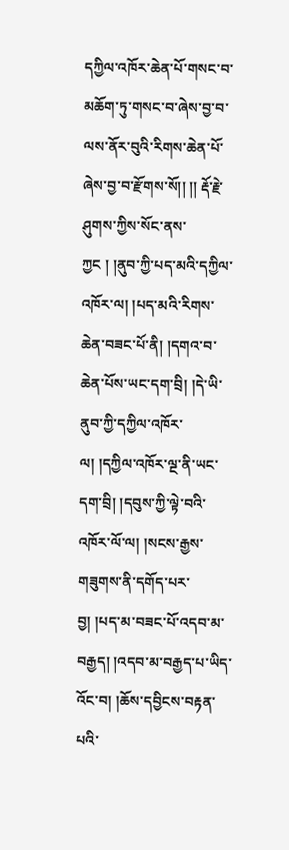དཀྱིལ་འཁོར་ཆེན་པོ་གསང་བ་མཆོག་ཏུ་གསང་བ་ཞེས་བྱ་བ་ལས་ནོར་བུའི་རིགས་ཆེན་པོ་ཞེས་བྱ་བ་རྫོགས་སོ།། །། རྡོ་རྗེ་ཤུགས་ཀྱིས་སོང་ནས་ཀྱང ། །ནུབ་ཀྱི་པད་མའི་དཀྱིལ་འཁོར་ལ། །པད་མའི་རིགས་ཆེན་བཟང་པོ་ནི། །དགའ་བ་ཆེན་པོས་ཡང་དག་བྲི། །དེ་ཡི་ནུབ་ཀྱི་དཀྱིལ་འཁོར་ལ། །དཀྱིལ་འཁོར་ལྔ་ནི་ཡང་དག་བྲི། །དབུས་ཀྱི་ལྟེ་བའི་འཁོར་ལོ་ལ། །སངས་རྒྱས་གཟུགས་ནི་དགོད་པར་བྱ། །པད་མ་བཟང་པོ་འདབ་མ་བརྒྱད། །འདབ་མ་བརྒྱད་པ་ཡིད་འོང་བ། །ཆོས་དབྱིངས་བརྟན་པའི་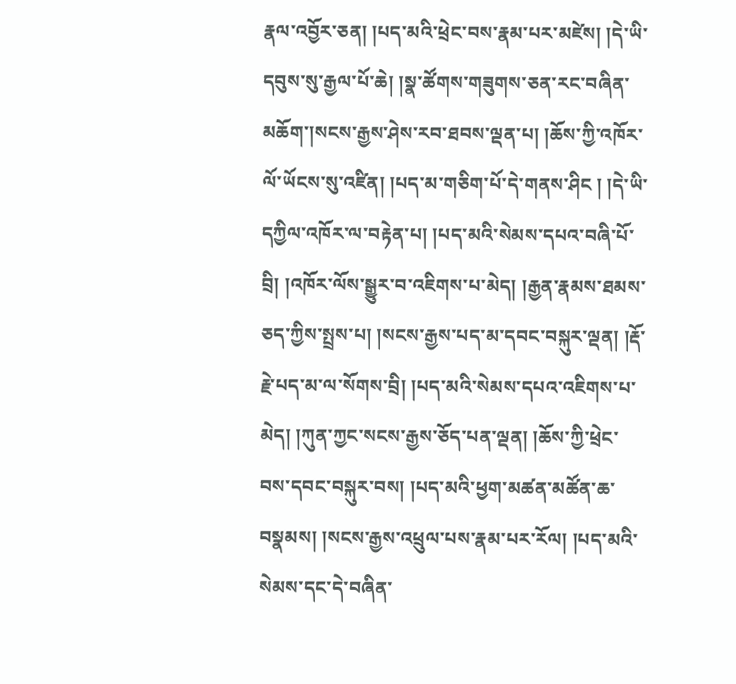རྣལ་འབྱོར་ཅན། །པད་མའི་ཕྲེང་བས་རྣམ་པར་མཛེས། །དེ་ཡི་དབུས་སུ་རྒྱལ་པོ་ཆེ། །སྣ་ཚོགས་གཟུགས་ཅན་རང་བཞིན་མཆོག་།སངས་རྒྱས་ཤེས་རབ་ཐབས་ལྡན་པ། །ཆོས་ཀྱི་འཁོར་ལོ་ཡོངས་སུ་འཛིན། །པད་མ་གཅིག་པོ་དེ་གནས་ཤིང ། །དེ་ཡི་དཀྱིལ་འཁོར་ལ་བརྟེན་པ། །པད་མའི་སེམས་དཔའ་བཞི་པོ་བྲི། །འཁོར་ལོས་སྒྱུར་བ་འཇིགས་པ་མེད། །རྒྱན་རྣམས་ཐམས་ཅད་ཀྱིས་སྤྲས་པ། །སངས་རྒྱས་པད་མ་དབང་བསྐུར་ལྡན། །རྡོ་རྗེ་པད་མ་ལ་སོགས་བྲི། །པད་མའི་སེམས་དཔའ་འཇིགས་པ་མེད། །ཀུན་ཀྱང་སངས་རྒྱས་ཅོད་པན་ལྡན། །ཆོས་ཀྱི་ཕྲེང་བས་དབང་བསྐུར་བས། །པད་མའི་ཕྱག་མཚན་མཚོན་ཆ་བསྣམས། །སངས་རྒྱས་འཕྲུལ་པས་རྣམ་པར་རོལ། །པད་མའི་སེམས་དང་དེ་བཞིན་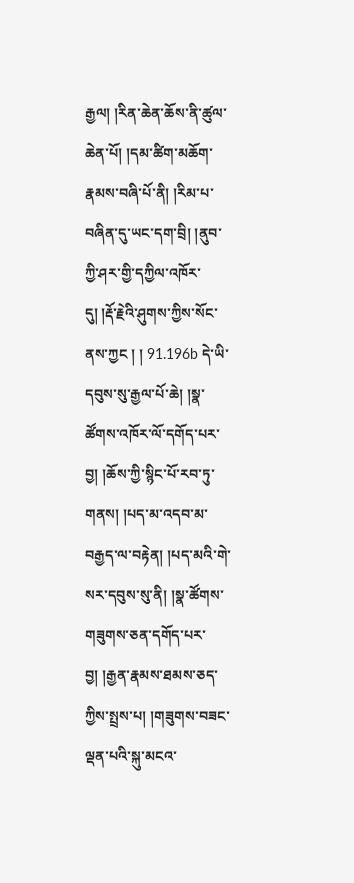རྒྱལ། །རིན་ཆེན་ཆོས་ནི་ཚུལ་ཆེན་པོ། །དམ་ཚིག་མཆོག་རྣམས་བཞི་པོ་ནི། །རིམ་པ་བཞིན་དུ་ཡང་དག་བྲི། །ནུབ་ཀྱི་ཤར་གྱི་དཀྱིལ་འཁོར་དུ། །རྡོ་རྗེའི་ཤུགས་ཀྱིས་སོང་ནས་ཀྱང ། ། 91.196b དེ་ཡི་དབུས་སུ་རྒྱལ་པོ་ཆེ། །སྣ་ཚོགས་འཁོར་ལོ་དགོད་པར་བྱ། །ཆོས་ཀྱི་སྙིང་པོ་རབ་ཏུ་གནས། །པད་མ་འདབ་མ་བརྒྱད་ལ་བརྟེན། །པད་མའི་གེ་སར་དབུས་སུ་ནི། །སྣ་ཚོགས་གཟུགས་ཅན་དགོད་པར་བྱ། །རྒྱན་རྣམས་ཐམས་ཅད་ཀྱིས་སྤྲས་པ། །གཟུགས་བཟང་ལྡན་པའི་སྐུ་མངའ་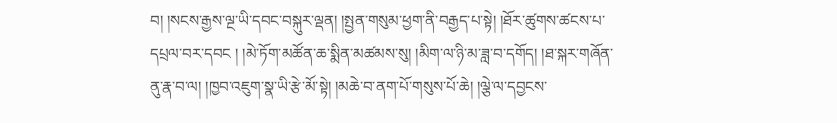བ། །སངས་རྒྱས་ལྔ་ཡི་དབང་བསྐུར་ལྡན། །སྤྱན་གསུམ་ཕྱག་ནི་བརྒྱད་པ་སྟེ། །ཐོར་ཚུགས་ཚངས་པ་དཔྲལ་བར་དབང ། །མེ་ཏོག་མཚོན་ཆ་སྨིན་མཚམས་སུ། །མིག་ལ་ཉི་མ་ཟླ་བ་དགོད། །ཐ་སྐར་གཞོན་ནུ་རྣ་བ་ལ། །ཁྱབ་འཇུག་སྣ་ཡི་རྩེ་མོ་སྟེ། །མཆེ་བ་ནག་པོ་གསུས་པོ་ཆེ། །ལྕེ་ལ་དབྱངས་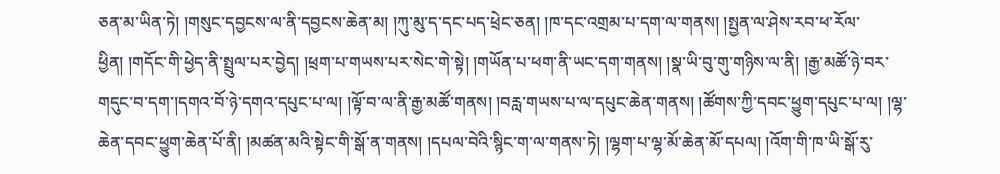ཅན་མ་ཡིན་ཏེ། །གསུང་དབྱངས་ལ་ནི་དབྱངས་ཆེན་མ། །ཀུ་མུ་ད་དང་པད་ཕྲེང་ཅན། །ཁ་དང་འགྲམ་པ་དག་ལ་གནས། །སྤྱན་ལ་ཤེས་རབ་ཕ་རོལ་ཕྱིན། །གདོང་གི་ཕྱེད་ནི་སྤྲུལ་པར་བྱེད། །ཕྲག་པ་གཡས་པར་སེང་གེ་སྟེ། །གཡོན་པ་ཕག་ནི་ཡང་དག་གནས། །སྣ་ཡི་བུ་གུ་གཉིས་ལ་ནི། །རྒྱ་མཚོ་ཉེ་བར་གདུང་བ་དག་།དགའ་བོ་ཉེ་དགའ་དཔུང་པ་ལ། །ལྟོ་བ་ལ་ནི་རྒྱ་མཚོ་གནས། །བརླ་གཡས་པ་ལ་དཔུང་ཆེན་གནས། །ཚོགས་ཀྱི་དབང་ཕྱུག་དཔུང་པ་ལ། །ལྷ་ཆེན་དབང་ཕྱུག་ཆེན་པོ་ནི། །མཚན་མའི་སྟེང་གི་སྒོ་ན་གནས། །དཔལ་བེའི་སྙིང་ག་ལ་གནས་ཏེ། །ལྷག་པ་ལྷ་མོ་ཆེན་མོ་དཔལ། །འོག་གི་ཁ་ཡི་སྒོ་རུ་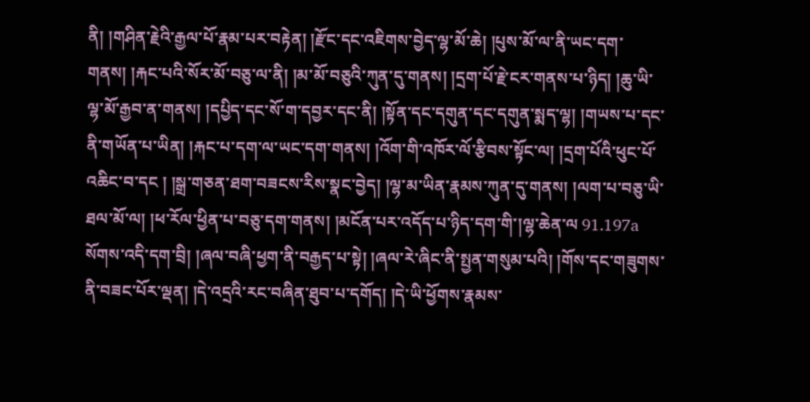ནི། །གཤིན་རྗེའི་རྒྱལ་པོ་རྣམ་པར་བརྟེན། །རྫོང་དང་འཇིགས་བྱེད་ལྷ་མོ་ཆེ། །པུས་མོ་ལ་ནི་ཡང་དག་གནས། །རྐང་པའི་སོར་མོ་བཅུ་ལ་ནི། །མ་མོ་བཅུའི་ཀུན་དུ་གནས། །དྲག་པོ་རྗེ་ངར་གནས་པ་ཉིད། །ཆུ་ཡི་ལྷ་མོ་རྒྱབ་ན་གནས། །དཔྱིད་དང་སོ་ག་དབྱར་དང་ནི། །སྟོན་དང་དགུན་དང་དགུན་སྨད་ལྷ། །གཡས་པ་དང་ནི་གཡོན་པ་ཡིན། །རྐང་པ་དག་ལ་ཡང་དག་གནས། །འོག་གི་འཁོར་ལོ་རྩིབས་སྟོང་ལ། །དྲག་པོའི་ཕུང་པོ་འཆིང་བ་དང ། །སྒྲ་གཅན་ཐག་བཟངས་རིས་སྣང་བྱེད། །ལྷ་མ་ཡིན་རྣམས་ཀུན་དུ་གནས། །ལག་པ་བཅུ་ཡི་ཐལ་མོ་ལ། །ཕ་རོལ་ཕྱིན་པ་བཅུ་དག་གནས། །མངོན་པར་འདོད་པ་ཉིད་དག་གི་།ལྷ་ཆེན་ལ 91.197a སོགས་འདི་དག་བྲི། །ཞལ་བཞི་ཕྱག་ནི་བརྒྱད་པ་སྟེ། །ཞལ་རེ་ཞིང་ནི་སྤྱན་གསུམ་པའི། །གོས་དང་གཟུགས་ནི་བཟང་པོར་ལྡན། །དེ་འདྲའི་རང་བཞིན་ཐུབ་པ་དགོད། །དེ་ཡི་ཕྱོགས་རྣམས་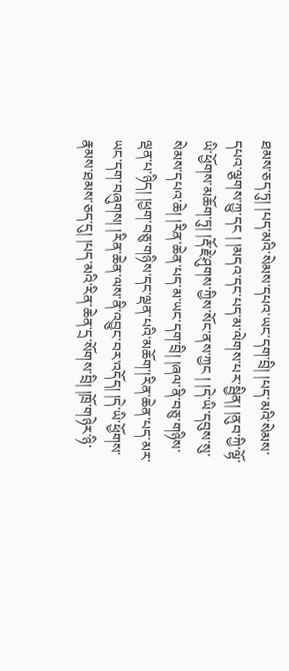ཐམས་ཅད་ཏུ། །པད་མའི་སེམས་དཔའ་ཡང་དག་བྲི། །པད་མའི་སེམས་དཔའ་ལྕགས་ཀྱུ་དང ། །མདའ་དང་པད་མ་ལེགས་པར་སྦྱིན། །ནུབ་ཀྱི་ལྷོ་ཡི་ཕྱོགས་མཆོག་ཏུ། །རྡོ་རྗེ་ཤུགས་ཀྱིས་སོང་ནས་ཀྱང ། །དེ་ཡི་དབུས་སུ་སེམས་དཔའ་ཆེ། །རིན་ཆེན་པད་མ་ཡང་དག་བྲི། །ཞལ་ནི་བཅུ་གཉིས་ལྡན་པ་ཉིད། །ཕྱག་བཅུ་གཉིས་དང་ལྡན་པའི་མཆོག་།རིན་ཆེན་པད་མར་ཡང་དག་བཞུགས། །རིན་ཆེན་ལས་ནི་འབྱུང་བར་འདོད། །དེ་ཡི་ཕྱོགས་རྣམས་ཐམས་ཅད་དུ། །པད་མའི་རིན་ཆེན་དྲ་སོགས་བྲི། །ཁྲོ་གཉེར་ཉི་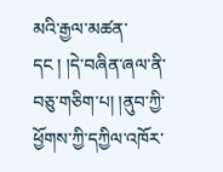མའི་རྒྱལ་མཚན་དང ། །དེ་བཞིན་ཞལ་ནི་བཅུ་གཅིག་པ། །ནུབ་ཀྱི་ཕྱོགས་ཀྱི་དཀྱིལ་འཁོར་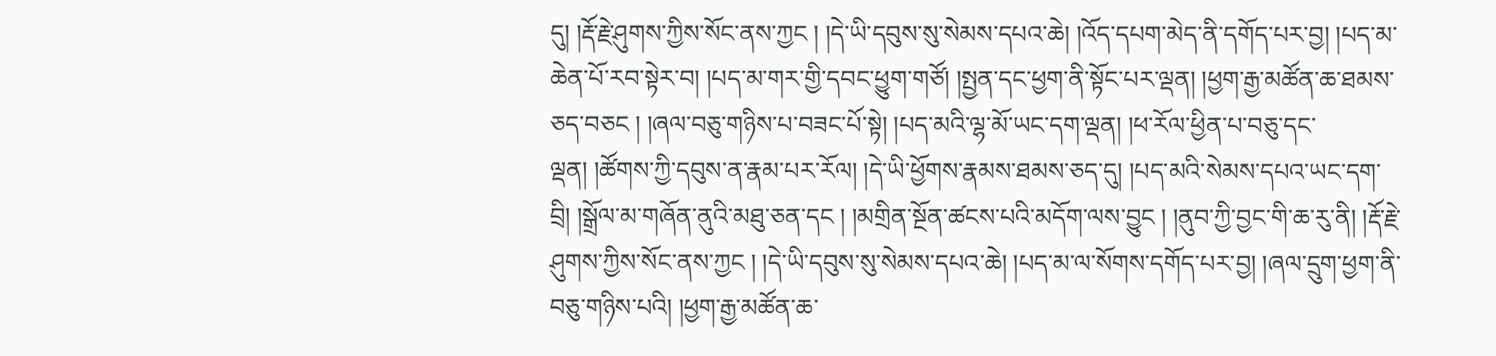དུ། །རྡོ་རྗེ་ཤུགས་ཀྱིས་སོང་ནས་ཀྱང ། །དེ་ཡི་དབུས་སུ་སེམས་དཔའ་ཆེ། །འོད་དཔག་མེད་ནི་དགོད་པར་བྱ། །པད་མ་ཆེན་པོ་རབ་སྟེར་བ། །པད་མ་གར་གྱི་དབང་ཕྱུག་གཙོ། །སྤྱན་དང་ཕྱག་ནི་སྟོང་པར་ལྡན། །ཕྱག་རྒྱ་མཚོན་ཆ་ཐམས་ཅད་བཅང ། །ཞལ་བཅུ་གཉིས་པ་བཟང་པོ་སྟེ། །པད་མའི་ལྷ་མོ་ཡང་དག་ལྡན། །ཕ་རོལ་ཕྱིན་པ་བཅུ་དང་ལྡན། །ཚོགས་ཀྱི་དབུས་ན་རྣམ་པར་རོལ། །དེ་ཡི་ཕྱོགས་རྣམས་ཐམས་ཅད་དུ། །པད་མའི་སེམས་དཔའ་ཡང་དག་བྲི། །སྒྲོལ་མ་གཞོན་ནུའི་མཐུ་ཅན་དང ། །མགྲིན་སྔོན་ཚངས་པའི་མདོག་ལས་བྱུང ། །ནུབ་ཀྱི་བྱང་གི་ཆ་རུ་ནི། །རྡོ་རྗེ་ཤུགས་ཀྱིས་སོང་ནས་ཀྱང ། །དེ་ཡི་དབུས་སུ་སེམས་དཔའ་ཆེ། །པད་མ་ལ་སོགས་དགོད་པར་བྱ། །ཞལ་དྲུག་ཕྱག་ནི་བཅུ་གཉིས་པའི། །ཕྱག་རྒྱ་མཚོན་ཆ་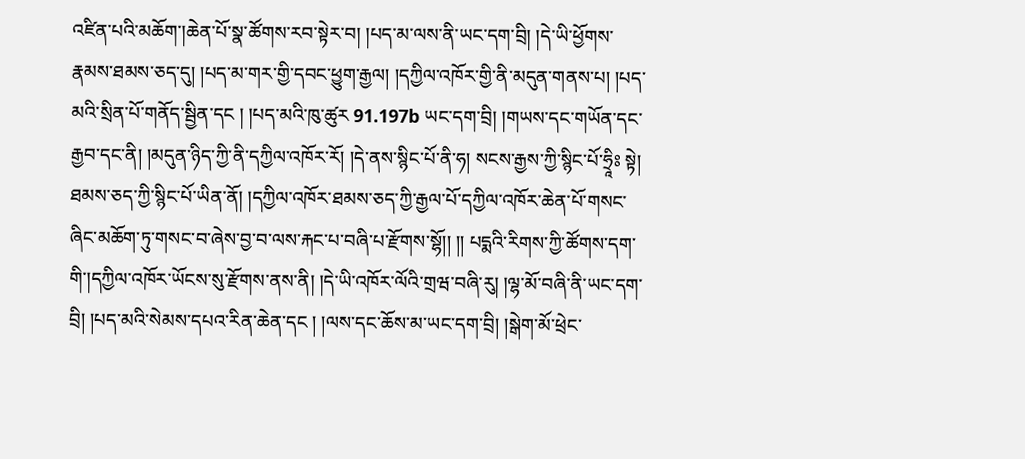འཛིན་པའི་མཆོག་།ཆེན་པོ་སྣ་ཚོགས་རབ་སྟེར་བ། །པད་མ་ལས་ནི་ཡང་དག་བྲི། །དེ་ཡི་ཕྱོགས་རྣམས་ཐམས་ཅད་དུ། །པད་མ་གར་གྱི་དབང་ཕྱུག་རྒྱལ། །དཀྱིལ་འཁོར་གྱི་ནི་མདུན་གནས་པ། །པད་མའི་སྲིན་པོ་གནོད་སྦྱིན་དང ། །པད་མའི་ཁུ་ཚུར 91.197b ཡང་དག་བྲི། །གཡས་དང་གཡོན་དང་རྒྱབ་དང་ནི། །མདུན་ཉིད་ཀྱི་ནི་དཀྱིལ་འཁོར་རོ། །དེ་ནས་སྙིང་པོ་ནི་ཧ། སངས་རྒྱས་ཀྱི་སྙིང་པོ་ཧྲཱིཿ སྟེ། ཐམས་ཅད་ཀྱི་སྙིང་པོ་ཡིན་ནོ། །དཀྱིལ་འཁོར་ཐམས་ཅད་ཀྱི་རྒྱལ་པོ་དཀྱིལ་འཁོར་ཆེན་པོ་གསང་ཞིང་མཆོག་ཏུ་གསང་བ་ཞེས་བྱ་བ་ལས་རྐང་པ་བཞི་པ་རྫོགས་སྷོ།། །། པདྨའི་རིགས་ཀྱི་ཚོགས་དག་གི་།དཀྱིལ་འཁོར་ཡོངས་སུ་རྫོགས་ནས་ནི། །དེ་ཡི་འཁོར་ལོའི་གྲཝ་བཞི་རུ། །ལྷ་མོ་བཞི་ནི་ཡང་དག་བྲི། །པད་མའི་སེམས་དཔའ་རིན་ཆེན་དང ། །ལས་དང་ཆོས་མ་ཡང་དག་བྲི། །སྒེག་མོ་ཕྲེང་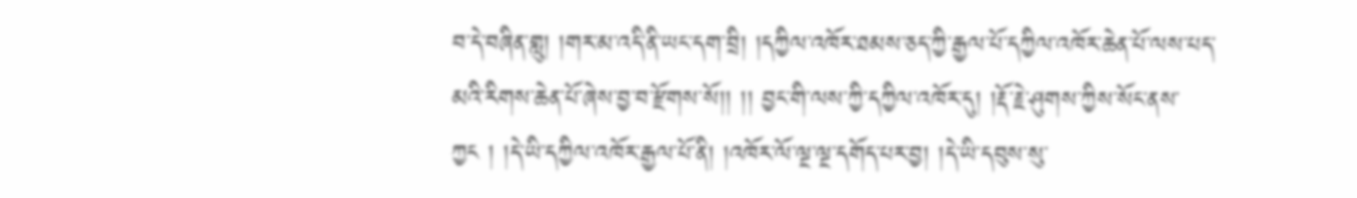བ་དེ་བཞིན་གླུ། །གར་མ་འདི་ནི་ཡང་དག་བྲི། །དཀྱིལ་འཁོར་ཐམས་ཅད་ཀྱི་རྒྱལ་པོ་དཀྱིལ་འཁོར་ཆེན་པོ་ལས་པད་མའི་རིགས་ཆེན་པོ་ཞེས་བྱ་བ་རྫོགས་སོ།། །། བྱང་གི་ལས་ཀྱི་དཀྱིལ་འཁོར་དུ། །རྡོ་རྗེ་ཤུགས་ཀྱིས་སོང་ནས་ཀྱང ། །དེ་ཡི་དཀྱིལ་འཁོར་རྒྱལ་པོ་ནི། །འཁོར་ལོ་ལྔ་ལྔ་དགོད་པར་བྱ། །དེ་ཡི་དབུས་སུ་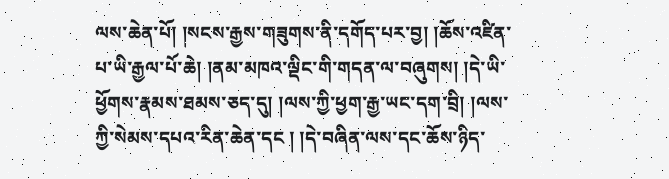ལས་ཆེན་པོ། །སངས་རྒྱས་གཟུགས་ནི་དགོད་པར་བྱ། །ཆོས་འཛིན་པ་ཡི་རྒྱལ་པོ་ཆེ། །ནམ་མཁའ་ལྡིང་གི་གདན་ལ་བཞུགས། །དེ་ཡི་ཕྱོགས་རྣམས་ཐམས་ཅད་དུ། །ལས་ཀྱི་ཕྱག་རྒྱ་ཡང་དག་བྲི། །ལས་ཀྱི་སེམས་དཔའ་རིན་ཆེན་དང ། །དེ་བཞིན་ལས་དང་ཆོས་ཉིད་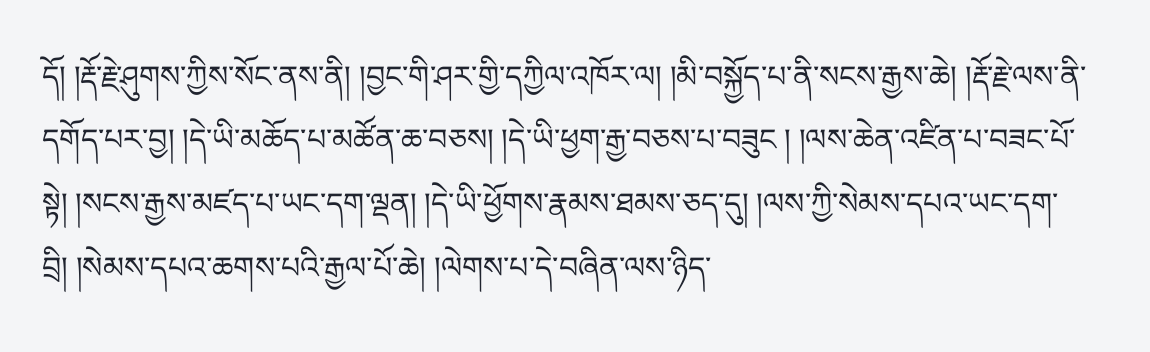དོ། །རྡོ་རྗེ་ཤུགས་ཀྱིས་སོང་ནས་ནི། །བྱང་གི་ཤར་གྱི་དཀྱིལ་འཁོར་ལ། །མི་བསྐྱོད་པ་ནི་སངས་རྒྱས་ཆེ། །རྡོ་རྗེ་ལས་ནི་དགོད་པར་བྱ། །དེ་ཡི་མཆོད་པ་མཚོན་ཆ་བཅས། །དེ་ཡི་ཕྱག་རྒྱ་བཅས་པ་བཟུང ། །ལས་ཆེན་འཛིན་པ་བཟང་པོ་སྟེ། །སངས་རྒྱས་མཛད་པ་ཡང་དག་ལྡན། །དེ་ཡི་ཕྱོགས་རྣམས་ཐམས་ཅད་དུ། །ལས་ཀྱི་སེམས་དཔའ་ཡང་དག་བྲི། །སེམས་དཔའ་ཆགས་པའི་རྒྱལ་པོ་ཆེ། །ལེགས་པ་དེ་བཞིན་ལས་ཉིད་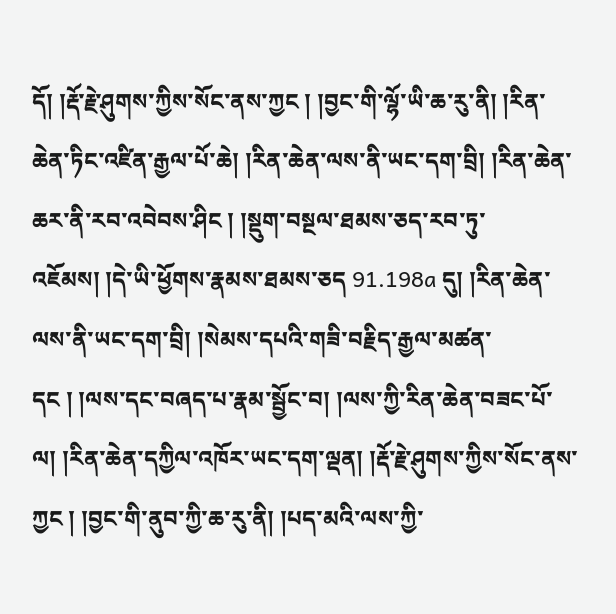དོ། །རྡོ་རྗེ་ཤུགས་ཀྱིས་སོང་ནས་ཀྱང ། །བྱང་གི་ལྷོ་ཡི་ཆ་རུ་ནི། །རིན་ཆེན་ཏིང་འཛིན་རྒྱལ་པོ་ཆེ། །རིན་ཆེན་ལས་ནི་ཡང་དག་བྲི། །རིན་ཆེན་ཆར་ནི་རབ་འབེབས་ཤིང ། །སྡུག་བསྔལ་ཐམས་ཅད་རབ་ཏུ་འཇོམས། །དེ་ཡི་ཕྱོགས་རྣམས་ཐམས་ཅད 91.198a དུ། །རིན་ཆེན་ལས་ནི་ཡང་དག་བྲི། །སེམས་དཔའི་གཟི་བརྗིད་རྒྱལ་མཚན་དང ། །ལས་དང་བཞད་པ་རྣམ་སྦྱོང་བ། །ལས་ཀྱི་རིན་ཆེན་བཟང་པོ་ལ། །རིན་ཆེན་དཀྱིལ་འཁོར་ཡང་དག་ལྡན། །རྡོ་རྗེ་ཤུགས་ཀྱིས་སོང་ནས་ཀྱང ། །བྱང་གི་ནུབ་ཀྱི་ཆ་རུ་ནི། །པད་མའི་ལས་ཀྱི་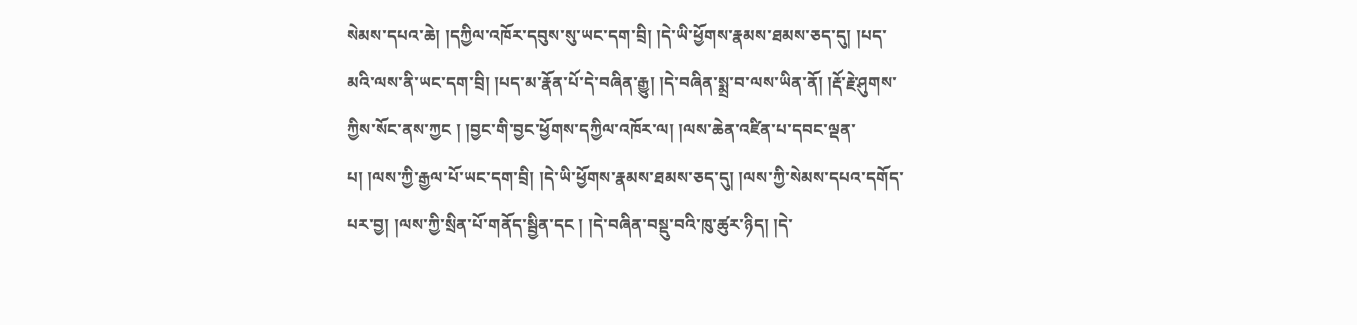སེམས་དཔའ་ཆེ། །དཀྱིལ་འཁོར་དབུས་སུ་ཡང་དག་བྲི། །དེ་ཡི་ཕྱོགས་རྣམས་ཐམས་ཅད་དུ། །པད་མའི་ལས་ནི་ཡང་དག་བྲི། །པད་མ་རྣོན་པོ་དེ་བཞིན་རྒྱུ། །དེ་བཞིན་སྨྲ་བ་ལས་ཡིན་ནོ། །རྡོ་རྗེ་ཤུགས་ཀྱིས་སོང་ནས་ཀྱང ། །བྱང་གི་བྱང་ཕྱོགས་དཀྱིལ་འཁོར་ལ། །ལས་ཆེན་འཛིན་པ་དབང་ལྡན་པ། །ལས་ཀྱི་རྒྱལ་པོ་ཡང་དག་བྲི། །དེ་ཡི་ཕྱོགས་རྣམས་ཐམས་ཅད་དུ། །ལས་ཀྱི་སེམས་དཔའ་དགོད་པར་བྱ། །ལས་ཀྱི་སྲིན་པོ་གནོད་སྦྱིན་དང ། །དེ་བཞིན་བསྡུ་བའི་ཁུ་ཚུར་ཉིད། །དེ་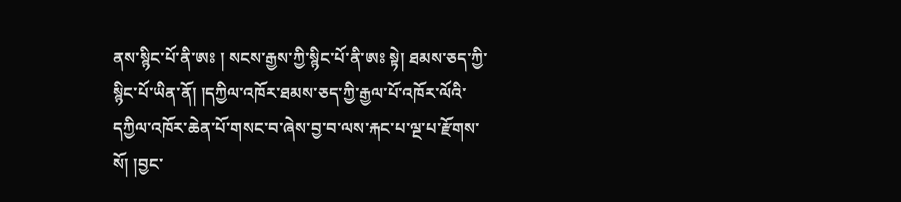ནས་སྙིང་པོ་ནི་ཨཿ ། སངས་རྒྱས་ཀྱི་སྙིང་པོ་ནི་ཨཿ སྟེ། ཐམས་ཅད་ཀྱི་སྙིང་པོ་ཡིན་ནོ། །དཀྱིལ་འཁོར་ཐམས་ཅད་ཀྱི་རྒྱལ་པོ་འཁོར་ལོའི་དཀྱིལ་འཁོར་ཆེན་པོ་གསང་བ་ཞེས་བྱ་བ་ལས་རྐང་པ་ལྔ་པ་རྫོགས་སོ། །བྱང་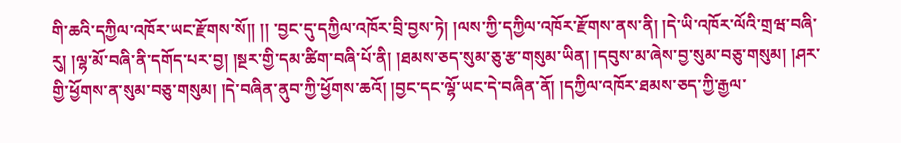གི་ཆའི་དཀྱིལ་འཁོར་ཡང་རྫོགས་སོ།། །། ་བྱང་དུ་དཀྱིལ་འཁོར་བྲི་བྱས་ཏེ། །ལས་ཀྱི་དཀྱིལ་འཁོར་རྫོགས་ནས་ནི། །དེ་ཡི་འཁོར་ལོའི་གྲཝ་བཞི་རུ། །ལྷ་མོ་བཞི་ནི་དགོད་པར་བྱ། །སྔར་གྱི་དམ་ཚིག་བཞི་པོ་ནི། །ཐམས་ཅད་སུམ་ཅུ་རྩ་གསུམ་ཡིན། །དབུས་མ་ཞེས་བྱ་སུམ་བཅུ་གསུམ། །ཤར་གྱི་ཕྱོགས་ན་སུམ་བཅུ་གསུམ། །དེ་བཞིན་ནུབ་ཀྱི་ཕྱོགས་ཆའོ། །བྱང་དང་ལྷོ་ཡང་དེ་བཞིན་ནོ། །དཀྱིལ་འཁོར་ཐམས་ཅད་ཀྱི་རྒྱལ་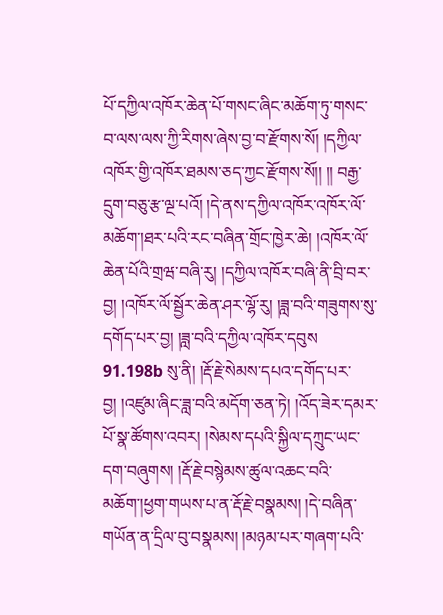པོ་དཀྱིལ་འཁོར་ཆེན་པོ་གསང་ཞིང་མཆོག་ཏུ་གསང་བ་ལས་ལས་ཀྱི་རིགས་ཞེས་བྱ་བ་རྫོགས་སོ། །དཀྱིལ་འཁོར་གྱི་འཁོར་ཐམས་ཅད་ཀྱང་རྫོགས་སོ།། །། བརྒྱ་དྲུག་བཅུ་རྩ་ལྔ་པའོ། །དེ་ནས་དཀྱིལ་འཁོར་འཁོར་ལོ་མཆོག་།ཐར་པའི་རང་བཞིན་གྲོང་ཁྱེར་ཆེ། །འཁོར་ལོ་ཆེན་པོའི་གྲཝ་བཞི་རུ། །དཀྱིལ་འཁོར་བཞི་ནི་བྲི་བར་བྱ། །འཁོར་ལོ་སྦྱོར་ཆེན་ཤར་ལྷོ་རུ། །ཟླ་བའི་གཟུགས་སུ་དགོད་པར་བྱ། །ཟླ་བའི་དཀྱིལ་འཁོར་དབུས 91.198b སུ་ནི། །རྡོ་རྗེ་སེམས་དཔའ་དགོད་པར་བྱ། །འཛུམ་ཞིང་ཟླ་བའི་མདོག་ཅན་ཏེ། །འོད་ཟེར་དམར་པོ་སྣ་ཚོགས་འབར། །སེམས་དཔའི་སྐྱིལ་དཀྲུང་ཡང་དག་བཞུགས། །རྡོ་རྗེ་བསྙེམས་ཚུལ་འཆང་བའི་མཆོག་།ཕྱག་གཡས་པ་ན་རྡོ་རྗེ་བསྣམས། །དེ་བཞིན་གཡོན་ན་དྲིལ་བུ་བསྣམས། །མཉམ་པར་གཞག་པའི་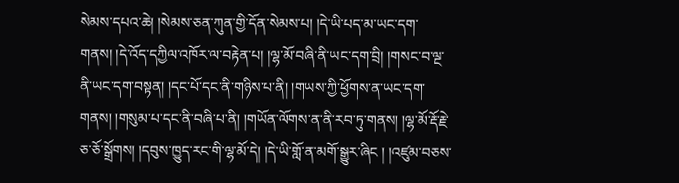སེམས་དཔའ་ཆེ། །སེམས་ཅན་ཀུན་གྱི་དོན་སེམས་པ། །དེ་ཡི་པད་མ་ཡང་དག་གནས། །དེ་འོད་དཀྱིལ་འཁོར་ལ་བརྟེན་པ། །ལྷ་མོ་བཞི་ནི་ཡང་དག་བྲི། །གསང་བ་ལྔ་ནི་ཡང་དག་བསྟན། །དང་པོ་དང་ནི་གཉིས་པ་ནི། །གཡས་ཀྱི་ཕྱོགས་ན་ཡང་དག་གནས། །གསུམ་པ་དང་ནི་བཞི་པ་ནི། །གཡོན་ལོགས་ན་ནི་རབ་ཏུ་གནས། །ལྷ་མོ་རྡོ་རྗེ་ཅ་ཅོ་སྒྲོགས། །དབུས་ཁྱུད་རང་གི་ལྷ་མོ་དེ། །དེ་ཡི་གློ་ན་མགོ་སྒྱུར་ཞིང ། །འཛུམ་བཅས་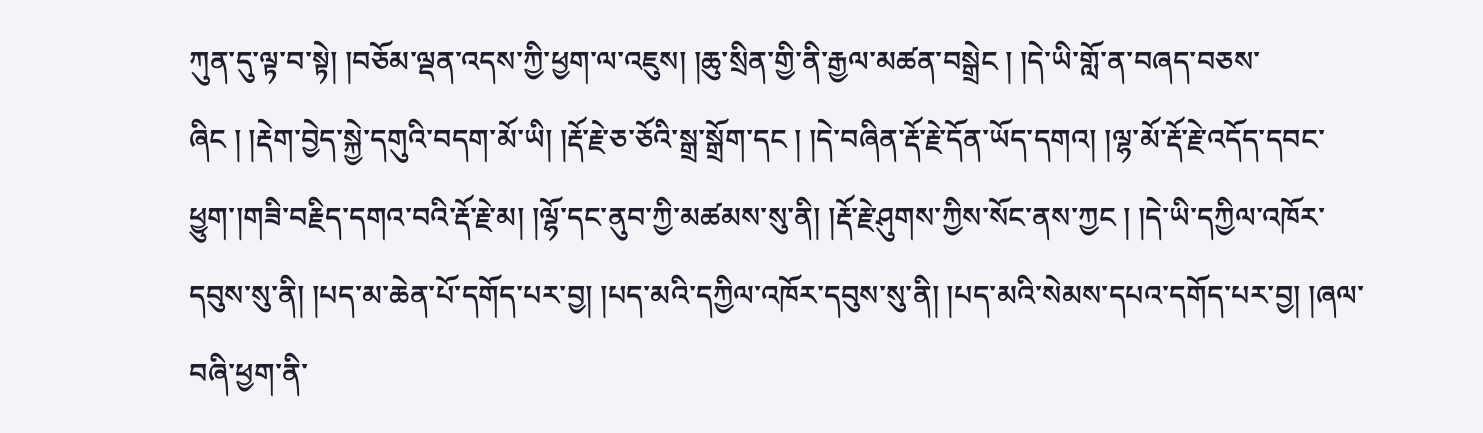ཀུན་དུ་ལྟ་བ་སྟེ། །བཅོམ་ལྡན་འདས་ཀྱི་ཕྱག་ལ་འཇུས། །ཆུ་སྲིན་གྱི་ནི་རྒྱལ་མཚན་བསྒྲེང ། །དེ་ཡི་གློ་ན་བཞད་བཅས་ཞིང ། །རྡེག་བྱེད་སྐྱེ་དགུའི་བདག་མོ་ཡི། །རྡོ་རྗེ་ཅ་ཅོའི་སྒྲ་སྒྲོག་དང ། །དེ་བཞིན་རྡོ་རྗེ་དོན་ཡོད་དགའ། །ལྷ་མོ་རྡོ་རྗེ་འདོད་དབང་ཕྱུག་།གཟི་བརྗིད་དགའ་བའི་རྡོ་རྗེ་མ། །ལྷོ་དང་ནུབ་ཀྱི་མཚམས་སུ་ནི། །རྡོ་རྗེ་ཤུགས་ཀྱིས་སོང་ནས་ཀྱང ། །དེ་ཡི་དཀྱིལ་འཁོར་དབུས་སུ་ནི། །པད་མ་ཆེན་པོ་དགོད་པར་བྱ། །པད་མའི་དཀྱིལ་འཁོར་དབུས་སུ་ནི། །པད་མའི་སེམས་དཔའ་དགོད་པར་བྱ། །ཞལ་བཞི་ཕྱག་ནི་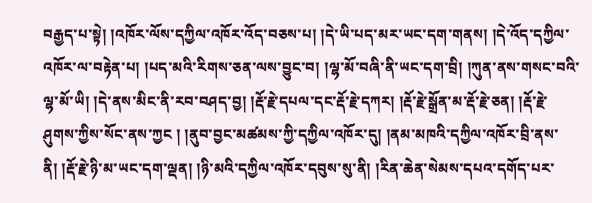བརྒྱད་པ་སྟེ། །འཁོར་ལོས་དཀྱིལ་འཁོར་འོད་བཅས་པ། །དེ་ཡི་པད་མར་ཡང་དག་གནས། །དེ་འོད་དཀྱིལ་འཁོར་ལ་བརྟེན་པ། །པད་མའི་རིགས་ཅན་ལས་བྱུང་བ། །ལྷ་མོ་བཞི་ནི་ཡང་དག་བྲི། །ཀུན་ནས་གསང་བའི་ལྷ་མོ་ཡི། །དེ་ནས་མིང་ནི་རབ་བཤད་བྱ། །རྡོ་རྗེ་དཔལ་དང་རྡོ་རྗེ་དཀར། །རྡོ་རྗེ་སྒྲོན་མ་རྡོ་རྗེ་ཅན། །རྡོ་རྗེ་ཤུགས་ཀྱིས་སོང་ནས་ཀྱང ། །ནུབ་བྱང་མཚམས་ཀྱི་དཀྱིལ་འཁོར་དུ། །ནམ་མཁའི་དཀྱིལ་འཁོར་བྲི་ནས་ནི། །རྡོ་རྗེ་ཉི་མ་ཡང་དག་ལྡན། །ཉི་མའི་དཀྱིལ་འཁོར་དབུས་སུ་ནི། །རིན་ཆེན་སེམས་དཔའ་དགོད་པར་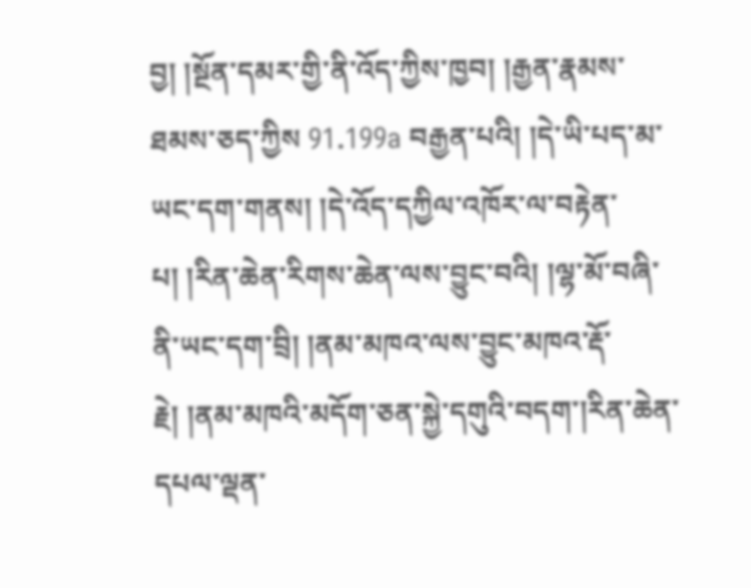བྱ། །སྔོན་དམར་གྱི་ནི་འོད་ཀྱིས་ཁྱབ། །རྒྱན་རྣམས་ཐམས་ཅད་ཀྱིས 91.199a བརྒྱན་པའི། །དེ་ཡི་པད་མ་ཡང་དག་གནས། །དེ་འོད་དཀྱིལ་འཁོར་ལ་བརྟེན་པ། །རིན་ཆེན་རིགས་ཆེན་ལས་བྱུང་བའི། །ལྷ་མོ་བཞི་ནི་ཡང་དག་བྲི། །ནམ་མཁའ་ལས་བྱུང་མཁའ་རྡོ་རྗེ། །ནམ་མཁའི་མདོག་ཅན་སྐྱེ་དགུའི་བདག་།རིན་ཆེན་དཔལ་ལྡན་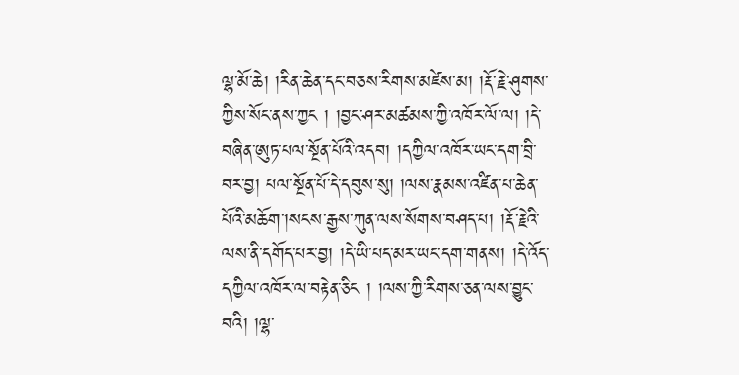ལྷ་མོ་ཆེ། །རིན་ཆེན་དང་བཅས་རིགས་མཛེས་མ། །རྡོ་རྗེ་ཤུགས་ཀྱིས་སོང་ནས་ཀྱང ། །བྱང་ཤར་མཚམས་ཀྱི་འཁོར་ལོ་ལ། །དེ་བཞིན་ཨུཏ་པལ་སྔོན་པོའི་འདབ། །དཀྱིལ་འཁོར་ཡང་དག་བྲི་བར་བྱ། པལ་སྔོན་པོ་དེ་དབུས་སུ། །ལས་རྣམས་འཛིན་པ་ཆེན་པོའི་མཆོག་།སངས་རྒྱས་ཀུན་ལས་སོགས་བཤད་པ། །རྡོ་རྗེའི་ལས་ནི་དགོད་པར་བྱ། །དེ་ཡི་པད་མར་ཡང་དག་གནས། །དེ་འོད་དཀྱིལ་འཁོར་ལ་བརྟེན་ཅིང ། །ལས་ཀྱི་རིགས་ཅན་ལས་བྱུང་བའི། །ལྷ་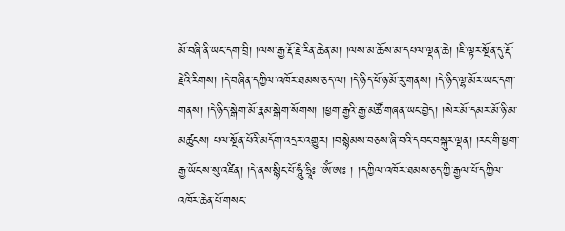མོ་བཞི་ནི་ཡང་དག་བྲི། །ལས་རྒྱ་རྡོ་རྗེ་རིན་ཆེན་མ། །ལས་མ་ཆོས་མ་དཔལ་ལྡན་ཆེ། །ཇི་ལྟར་སྔོན་དུ་རྡོ་རྗེའི་རིགས། །དེ་བཞིན་དཀྱིལ་འཁོར་ཐམས་ཅད་ལ། །དེ་ཉིད་ཕོ་ཉ་མོ་རུ་གནས། །དེ་ཉིད་ལྷ་མོར་ཡང་དག་གནས། །དེ་ཉིད་སྒེག་མོ་རྣམ་སྒེག་སོགས། །ཕྱག་རྒྱའི་རྒྱ་མཚོ་གཞན་ཡང་བྱེད། །སེར་མོ་དམར་མོ་ཉི་མ་མཚུངས། པལ་སྔོན་པོའི་མདོག་འདྲར་འགྱུར། །བསྙེམས་བཅས་ཞི་བའི་དབང་བསྐུར་ལྡན། །རང་གི་ཕྱག་རྒྱ་ཡོངས་སུ་འཛིན། །དེ་ནས་སྙིང་པོ་ཧཱུཾ་ཧྲཱིཿ ་ཨོཾ་ཨཿ ། །དཀྱིལ་འཁོར་ཐམས་ཅད་ཀྱི་རྒྱལ་པོ་དཀྱིལ་འཁོར་ཆེན་པོ་གསང་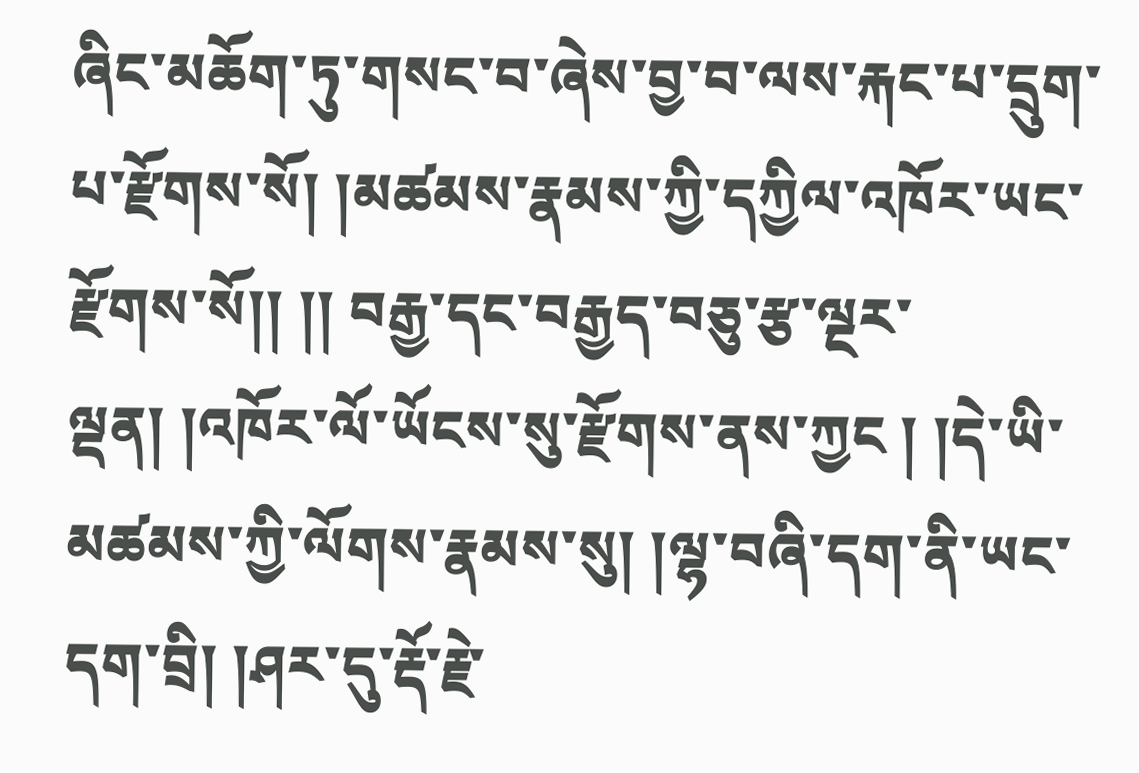ཞིང་མཆོག་ཏུ་གསང་བ་ཞེས་བྱ་བ་ལས་རྐང་པ་དྲུག་པ་རྫོགས་སོ། །མཚམས་རྣམས་ཀྱི་དཀྱིལ་འཁོར་ཡང་རྫོགས་སོ།། །། བརྒྱ་དང་བརྒྱད་བཅུ་རྩ་ལྔར་ལྡན། །འཁོར་ལོ་ཡོངས་སུ་རྫོགས་ནས་ཀྱང ། །དེ་ཡི་མཚམས་ཀྱི་ལོགས་རྣམས་སུ། །ལྷ་བཞི་དག་ནི་ཡང་དག་བྲི། །ཤར་དུ་རྡོ་རྗེ་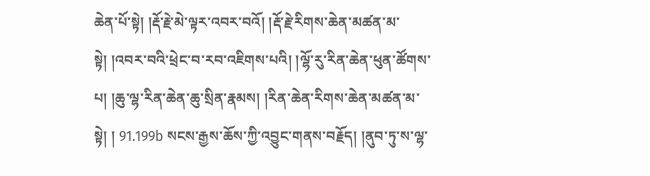ཆེན་པོ་སྟེ། །རྡོ་རྗེ་མེ་ལྟར་འབར་བའོ། །རྡོ་རྗེ་རིགས་ཆེན་མཚན་མ་སྟེ། །འབར་བའི་ཕྲེང་བ་རབ་འཇིགས་པའི། །ལྷོ་རུ་རིན་ཆེན་ཕུན་ཚོགས་པ། །ཆུ་ལྷ་རིན་ཆེན་ཆུ་སྲིན་རྣམས། །རིན་ཆེན་རིགས་ཆེན་མཚན་མ་སྟེ། ། 91.199b སངས་རྒྱས་ཆོས་ཀྱི་འབྱུང་གནས་བརྗོད། །ནུབ་ཏུ་ས་ལྷ་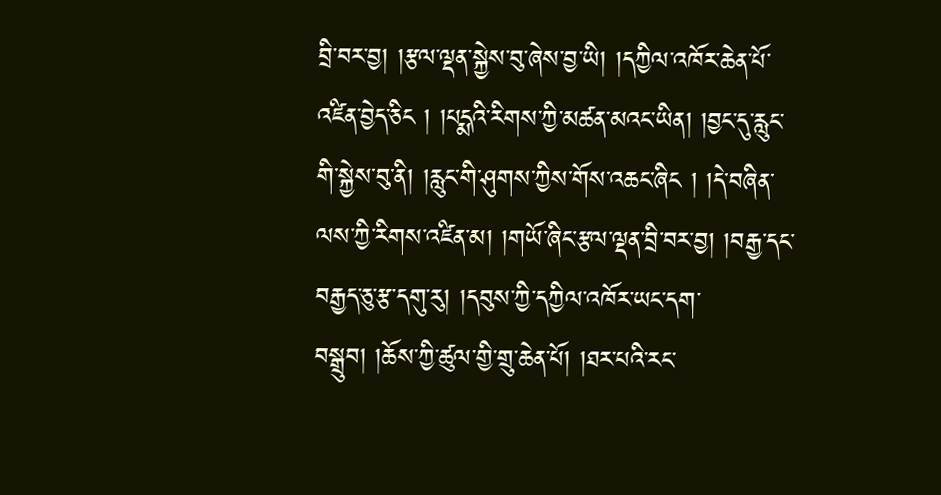བྲི་བར་བྱ། །རྩལ་ལྡན་སྐྱེས་བུ་ཞེས་བྱ་ཡི། །དཀྱིལ་འཁོར་ཆེན་པོ་འཛིན་བྱེད་ཅིང ། །པདྨའི་རིགས་ཀྱི་མཚན་མའང་ཡིན། །བྱང་དུ་རླུང་གི་སྐྱེས་བུ་ནི། །རླུང་གི་ཤུགས་ཀྱིས་གོས་འཆང་ཞིང ། །དེ་བཞིན་ལས་ཀྱི་རིགས་འཛིན་མ། །གཡོ་ཞིང་རྩལ་ལྡན་བྲི་བར་བྱ། །བརྒྱ་དང་བརྒྱད་ཅུ་རྩ་དགུ་རུ། །དབུས་ཀྱི་དཀྱིལ་འཁོར་ཡང་དག་བསྒྲུབ། །ཆོས་ཀྱི་ཚུལ་གྱི་གྲུ་ཆེན་པོ། །ཐར་པའི་རང་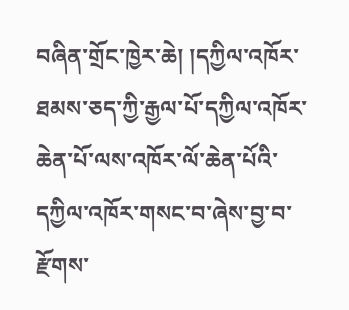བཞིན་གྲོང་ཁྱེར་ཆེ། །དཀྱིལ་འཁོར་ཐམས་ཅད་ཀྱི་རྒྱལ་པོ་དཀྱིལ་འཁོར་ཆེན་པོ་ལས་འཁོར་ལོ་ཆེན་པོའི་དཀྱིལ་འཁོར་གསང་བ་ཞེས་བྱ་བ་རྫོགས་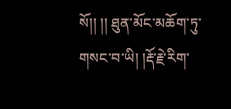སོ།། །། ཐུན་མོང་མཆོག་ཏུ་གསང་བ་ཡི། །རྡོ་རྗེ་རིག་